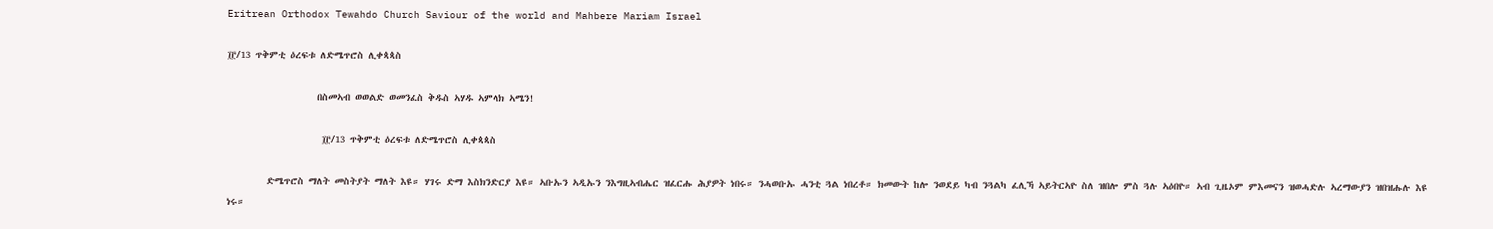Eritrean Orthodox Tewahdo Church Saviour of the world and Mahbere Mariam Israel

፲፫/13 ጥቅምቲ ዕረፍቱ ለድሜጥሮስ ሊቀጳጳስ

                  በስመኣብ ወወልድ ወመንፈስ ቅዱስ ኣሃዱ ኣምላክ ኣሜን!

                   ፲፫/13 ጥቅምቲ ዕረፍቱ ለድሜጥሮስ ሊቀጳጳስ

        ድሜጥሮስ ማለት መስትያት ማለት እዩ። ሃገሩ ድማ እስክንድርያ እዩ። ኣቡኡን ኣዲኡን ንእግዚኣብሔር ዝፈርሑ ሕያዎት ነበሩ። ንሓወቡኡ ሓንቲ ጓል ነበረቶ። ክመውት ከሎ ንወደይ ካብ ንጓልካ ፈሊኻ ኣይትርኣዮ ስለ ዝበሎ ምስ ጓሉ ኣዕበዮ። ኣብ ጊዜኦም ምእመናን ዝወሓድሉ ኣረማውያን ዝበዝሑሉ እዩ ነሩ።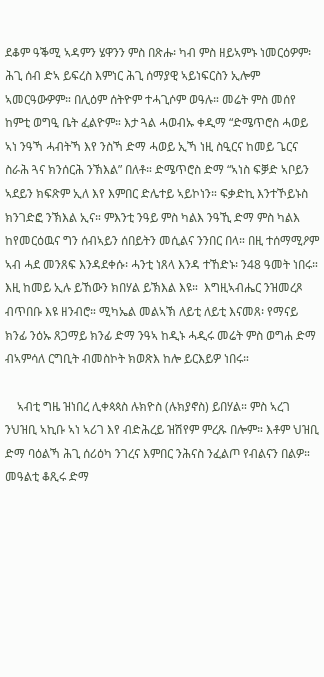ደቆም ዓቕሚ ኣዳምን ሄዋንን ምስ በጽሑ፡ ካብ ምስ ዘይኣምኑ ነመርዕዎም፡ ሕጊ ሰብ ድኣ ይፍረስ እምነር ሕጊ ሰማያዊ ኣይነፍርስን ኢሎም ኣመርዓውዎም። በሊዕም ሰትዮም ተሓጊሶም ወዓሉ። መሬት ምስ መሰየ ከምቲ ወግዒ ቤት ፈልዮም። እታ ጓል ሓወብኡ ቀዲማ “ድሜጥሮስ ሓወይ ኣነ ንዓኻ ሓብትኻ እየ ንስኻ ድማ ሓወይ ኢኻ ነዚ ስዒርና ከመይ ጌርና ስራሕ ጓና ክንሰርሕ ንኽእል” በለቶ። ድሜጥሮስ ድማ “ኣነስ ፍቓድ ኣቦይን ኣደይን ክፍጽም ኢለ እየ እምበር ድሌተይ ኣይኮነን። ፍቃድኪ እንተኾይኑስ ክንገድፎ ንኽእል ኢና። ምእንቲ ንዓይ ምስ ካልእ ንዓኺ ድማ ምስ ካልእ ከየመርዕዉና ግን ሰብኣይን ሰበይትን መሲልና ንንበር በላ። በዚ ተሰማሚዖም ኣብ ሓደ መንጸፍ እንዳደቀሱ፡ ሓንቲ ነጸላ እንዳ ተኸድኑ፡ ን48 ዓመት ነበሩ። እዚ ከመይ ኢሉ ይኸውን ክበሃል ይኽእል እዩ።  እግዚኣብሔር ንዝመረጾ ብጥበቡ እዩ ዘንብሮ። ሚካኤል መልኣኽ ለይቲ ለይቲ እናመጸ፡ የማናይ ክንፊ ንዕኡ ጸጋማይ ክንፊ ድማ ንዓኣ ከዲኑ ሓዲሩ መሬት ምስ ወግሐ ድማ ብኣምሳለ ርግቢት ብመስኮት ክወጽእ ከሎ ይርእይዎ ነበሩ።

    ኣብቲ ግዜ ዝነበረ ሊቀጳጳስ ሉክዮስ (ሉክያኖስ) ይበሃል። ምስ ኣረገ ንህዝቢ ኣኪቡ ኣነ ኣሪገ እየ ብድሕረይ ዝሽየም ምረጹ በሎም። እቶም ህዝቢ ድማ ባዕልኻ ሕጊ ሰሪዕካ ንገረና እምበር ንሕናስ ንፈልጦ የብልናን በልዎ። መዓልቲ ቆጺሩ ድማ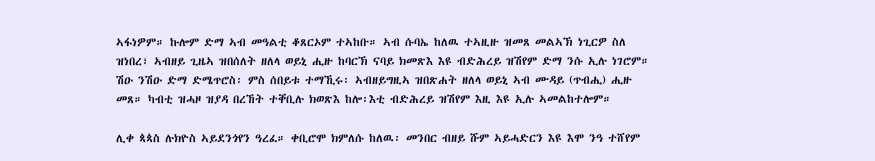ኣፋነዎም። ኩሎም ድማ ኣብ መዓልቲ ቆጸርኦም ተኣከቡ። ኣብ ሱባኤ ከለዉ ተኣዚዙ ዝመጸ መልኣኽ ነጊርዎ ስለ ዝነበረ፣ ኣብዘይ ጊዜኣ ዝበሰለት ዘለላ ወይኒ ሒዙ ከባርኽ ናባይ ክመጽእ እዩ ብድሕረይ ዝሽየም ድማ ንሱ ኢሉ ነገሮም። ሽዑ ንሽዑ ድማ ድሜጥሮስ፡ ምስ ሰበይቱ ተማኺሩ፡ ኣብዘይግዚኣ ዝበጽሐት ዘለላ ወይኒ ኣብ ሙዳይ (ጥብሒ) ሒዙ መጸ። ካብቲ ዝሓዞ ዝያዳ በረኸት ተቐቢሉ ክወጽእ ከሎ፡እቲ ብድሕረይ ዝሽየም እዚ እዩ ኢሉ ኣመልከተሎም።

ሊቀ ጳጳስ ሉክዮስ ኣይደንጎየን ዓረፈ። ቀቢሮሞ ክምለሱ ከለዉ፡ መንበር ብዘይ ሹም ኣይሓድርን እዩ እሞ ንዓ ተሸየም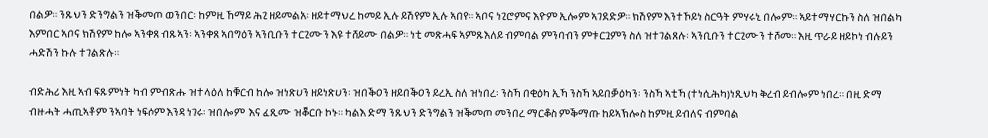በልዎ። ንጹህን ድንግልን ዝቕመጦ ወንበር፡ ከምዚ ኸማይ ሕጊ ዘይመልአ፡ ዘይተማህረ ከመይ ኢሉ ይሽየም ኢሉ ኣበየ። ኣቦና ነጊሮምና እዮም ኢሎም ኣገደድዎ። ክሽየም እንተኾይነ ስርዓት ምሃሩኒ በሎም። ኣይተማሃርኩን ስለ ዝበልካ እምበር ኣቦና ክሽየም ከሎ ኣንቀጸ ብጹኣን፡ ኣንቀጸ ኣበግዕን ኣንቢቡን ተርጊሙን እዩ ተሸይሙ በልዎ። ነቲ መጽሓፍ ኣምጹእለይ ብምባል ምንባብን ምቱርጓምን ስለ ዝተገልጸሉ፡ ኣንቢቡን ተርጊሙን ተሾመ። እዚ ጥራይ ዘይኮነ ብሉይን ሓድሽን ኩሉ ተገልጽሉ።

ብድሕሪ እዚ ኣብ ፍጹምነት ካብ ምብጽሑ ዝተላዕለ ከቑርብ ከሎ ዝነጽሀን ዘይነጽሀን፡ ዝበቕዐን ዘይበቕዐን ይረኢ ስለ ዝነበረ፡ ንስኻ በቂዕካ ኢኻ ንስኻ ኣይበቓዕካን፡ ንስኻ ኣቲኻ (ተነሲሕካ)ነጺህካ ቅረብ ይብሎም ነበረ። በዚ ድማ ብዙሓት ሓጢኣቶም ንኣባት ነፍሶም እንዳ ነገሩ፡ ዝበሎም  እና ፈጺሙ ዝቖርቡ ኮኑ። ካልእ ድማ ንጹህን ድንግልን ዝቕመጦ መንበረ ማርቆስ ምቕማጡ ከይኣኽሎስ ከምዚ ይብለና ብምባል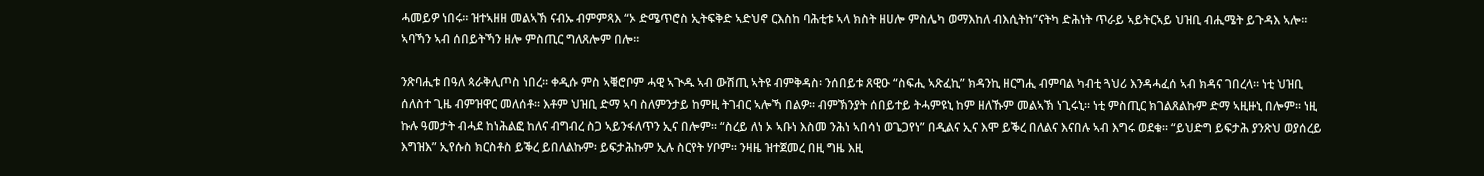ሓመይዎ ነበሩ። ዝተኣዘዘ መልኣኽ ናብኡ ብምምጻእ “ኦ ድሜጥሮስ ኢትፍቅድ ኣድህኖ ርእስከ ባሕቲቱ ኣላ ክስት ዘሀሎ ምስሌካ ወማእከለ ብእሲትከ”ናትካ ድሕነት ጥራይ ኣይትርኣይ ህዝቢ ብሒሜት ይጉዳእ ኣሎ። ኣባኻን ኣብ ሰበይትኻን ዘሎ ምስጢር ግለጸሎም በሎ።

ንጽባሒቱ በዓለ ጳራቅሊጦስ ነበረ። ቀዲሱ ምስ ኣቑሮቦም ሓዊ ኣጒዱ ኣብ ውሽጢ ኣትዩ ብምቅዳስ፡ ንሰበይቱ ጸዊዑ “ስፍሒ ኣጽፈኪ” ክዳንኪ ዘርግሒ ብምባል ካብቲ ጓህሪ እንዳሓፈሰ ኣብ ክዳና ገበረላ። ነቲ ህዝቢ ሰለስተ ጊዜ ብምዝዋር መለሰቶ። እቶም ህዝቢ ድማ ኣባ ስለምንታይ ከምዚ ትገብር ኣሎኻ በልዎ። ብምኽንያት ሰበይተይ ትሓምዩኒ ከም ዘለኹም መልኣኽ ነጊሩኒ። ነቲ ምስጢር ክገልጸልኩም ድማ ኣዚዙኒ በሎም። ነዚ ኩሉ ዓመታት ብሓደ ከነሕልፎ ከለና ብግብረ ስጋ ኣይንፋለጥን ኢና በሎም። “ስረይ ለነ ኦ ኣቡነ እስመ ንሕነ ኣበሳነ ወጌጋየነ” በዲልና ኢና እሞ ይቕረ በለልና እናበሉ ኣብ እግሩ ወደቁ። “ይህድግ ይፍታሕ ያንጽህ ወያሰረይ እግዝእ” ኢየሱስ ክርስቶስ ይቕረ ይበለልኩም፡ ይፍታሕኩም ኢሉ ስርየት ሃቦም። ንዛዜ ዝተጀመረ በዚ ግዜ እዚ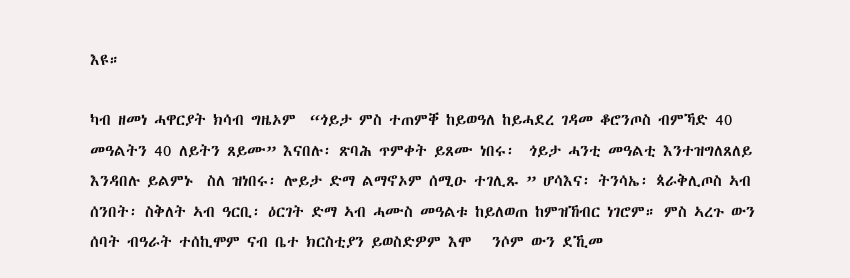እዩ።

ካብ ዘመነ ሓዋርያት ክሳብ ግዜኦም  “ጎይታ ምስ ተጠምቐ ከይወዓለ ከይሓደረ ገዳመ ቆሮንጦስ ብምኻድ 40 መዓልትን 40 ለይትን ጸይሙ” እናበሉ፡ ጽባሕ ጥምቀት ይጸሙ ነበሩ፡  ጎይታ ሓንቲ መዓልቲ እንተዝግለጸለይ እንዳበሉ ይልምኑ  ስለ ዝነበሩ፡ ሎይታ ድማ ልማኖኦም ሰሚዑ ተገሊጹ ” ሆሳእና፡ ትንሳኤ፡ ጳራቅሊጦስ ኣብ ሰንበት፡ ስቅለት ኣብ ዓርቢ፡ ዕርገት ድማ ኣብ ሓሙስ መዓልቱ ከይለወጠ ከምዝኸብር ነገሮም። ምስ ኣረጉ ውን ሰባት ብዓራት ተሰኪሞም ናብ ቤተ ክርስቲያን ይወስድዎም እሞ   ንሶም ውን ደኺመ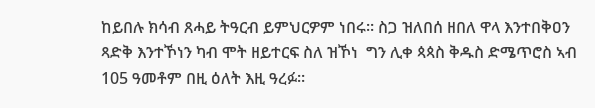ከይበሉ ክሳብ ጸሓይ ትዓርብ ይምህርዎም ነበሩ። ስጋ ዝለበሰ ዘበለ ዋላ እንተበቅዐን ጻድቅ እንተኾነን ካብ ሞት ዘይተርፍ ስለ ዝኾነ  ግን ሊቀ ጳጳስ ቅዱስ ድሜጥሮስ ኣብ 105 ዓመቶም በዚ ዕለት እዚ ዓረፉ።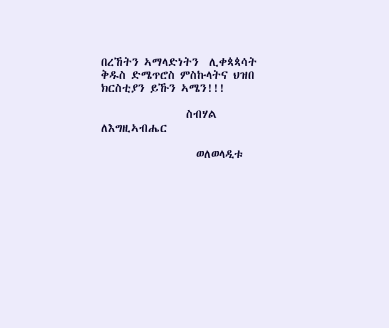በረኸትን ኣማላድነትን  ሊቀጳጳሳት ቅዱስ ድሜጥሮስ ምስኩላትና ህዝበ ክርስቲያን ይኹን ኣሜን!!!

                 ስብሃል ለእግዚኣብሔር

                   ወለወላዲቱ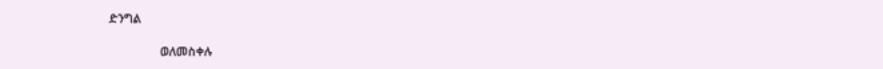ድንግል

                 ወለመስቀሉ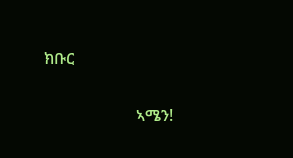ክቡር

                       ኣሜን!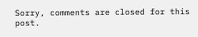Sorry, comments are closed for this post.